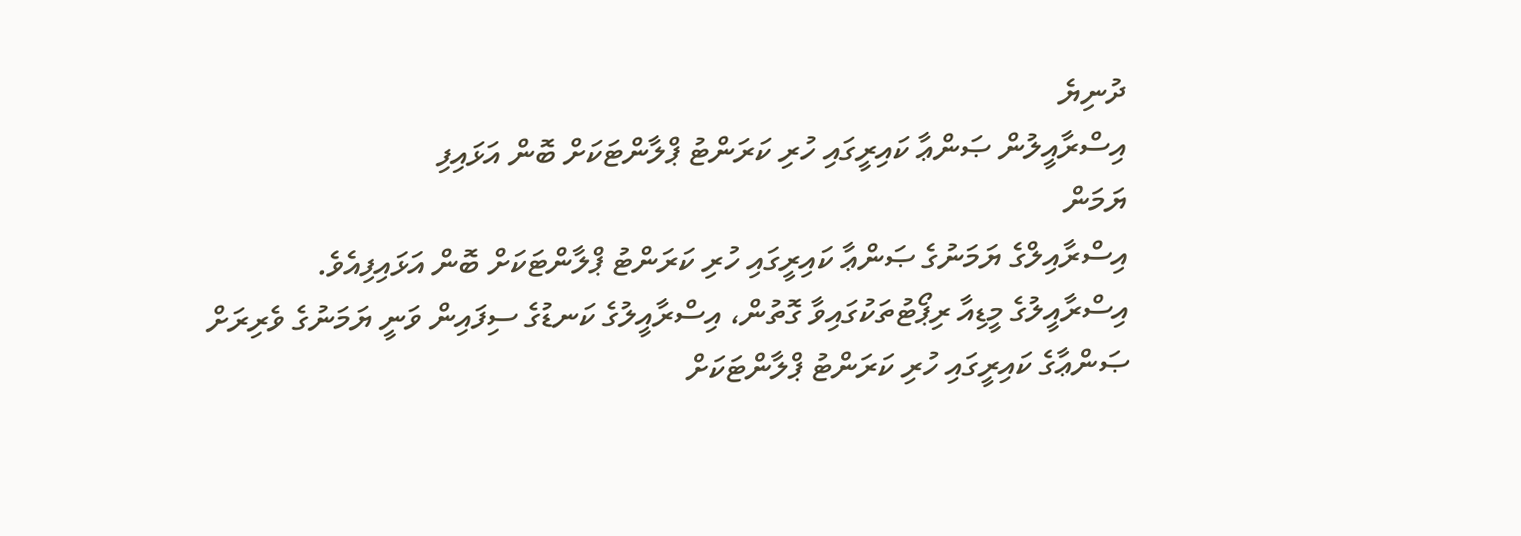ދުނިޔެ
އިސްރާއީލުން ޞަންޢާ ކައިރީގައި ހުރި ކަރަންޓު ޕްލާންޓަކަށް ބޮން އަޅައިފި
ޔަމަން
އިސްރާއިލްގެ ޔަމަނުގެ ޞަންޢާ ކައިރީގައި ހުރި ކަރަންޓު ޕްލާންޓަކަށް ބޮން އަޅައިފިއެވެ.
އިސްރާއީލުގެ މީޑިއާ ރިޕޯޓުތަކުގައިވާ ގޮތުން، އިސްރާއީލުގެ ކަނޑުގެ ސިފައިން ވަނީ ޔަމަނުގެ ވެރިރަށް ޞަންޢާގެ ކައިރީގައި ހުރި ކަރަންޓު ޕްލާންޓަކަށް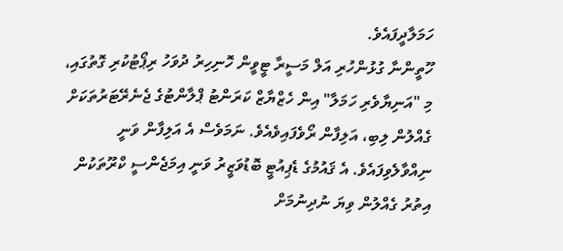ހަމަލާދީފައެވެ.
ހޫތީންނާ ގުޅުންހުރި އަލް މަސީރާ ޓީވީން ހޮނިހިރު ދުވަހު ރިޕޯޓުކުރި ގޮތުގައި، މި "އަނިޔާވެރި ހަމަލާ" އިން ހެޒްޔާޒް ކަރަންޓު ޕްލާންޓުގެ ޖެނެރޭޓަރުތަކަށް ގެއްލުން ލިބި، އަލިފާން ރޯވެފައިވެއެވެ. ނަމަވެސް އެ އަލިފާން ވަނީ ނިއްވާލެވިފައެވެ. އެ ޤައުމުގެ ޑެޕިއުޓީ ބޮޑުވަޒީރު ވަނީ އިމަޖެންސީ ކްރޫތަކުން އިތުރު ގެއްލުން ވިޔަ ނުދިނުމަށް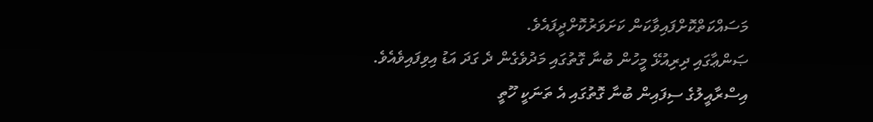މަސައްކަތްކޮށްފައިވާކަން ކަށަވަރުކޮށްދީފައެވެ.
ޞަންޢާގައި ދިރިއުޅޭ މީހުން ބުނާ ގޮތުގައި މަދުވެގެން ދެ ގަދަ އަޑު އިވިފައިވެއެވެ. އިސްރާއީލުގެ ސިފައިން ބުނާ ގޮތުގައި އެ ތަނަކީ ހޫތީ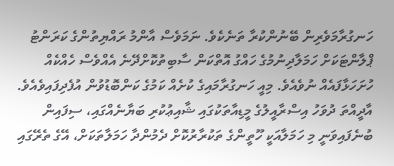ހަނގުރާމަވެރިން ބޭނުންކުރާ ތަނެކެވެ. ނަމަވެސް އާންމު ރައްޔިތުންގެ ކަރަންޓު ޕްލާންޓަކަށް ހަމަލާދިނުމުގެ ހައްގު އޮތްކަން ސާބިތުކޮށްދޭނެ އެއްވެސް ހެއްކެއް ހުށަހަޅާފައެއް ނުވެއެވެ. މިއީ ހަނގުރާމައިގެ ކުށެއް ކަމުގެ ކަންބޮޑުވުން އުފެދިފައިވެއެވެ.
އާދީއްތަ ދުވަހު އިސްރާއީލުގެ މީޑިއާތަކުގައި ޝާއިޢުކުރި ބަޔާނެއްގައި، ސިފައިން ބުނެފައިވަނީ މި ހަމަލާއަކީ ހޫތީންގެ ތަކުރާރުކޮށް ދެމުންދާ ހަމަލާތަކަށް، އޭގެ ތެރޭގައި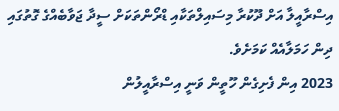އިސްރާއީލާ އަށް ދޫކުރާ މިސައިލްތަކާއި ޑްރޯންތަކަށް ސީދާ ޖަވާބެއްގެ ގޮތުގައި ދިން ހަމަލާއެއް ކަމަށެވެ.
2023 އިން ފެށިގެން ހޫތީން ވަނީ އިސްރާއީލުން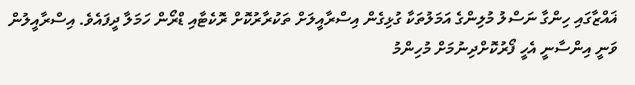ޣައްޒާގައި ހިންގާ ނަސްލު މުލިންގެ އަމަލުތަކާ ގުޅިގެން އިސްރާއީލަށް ތަކުރާރުކޮށް ރޮކެޓާއި ޑްރޯން ހަމަލާ ދީފައެވެ. އިސްރާއީލުން ވަނީ އިންސާނީ އެހީ ފޯރުކޮށްދިނުމަށް މުހިންމު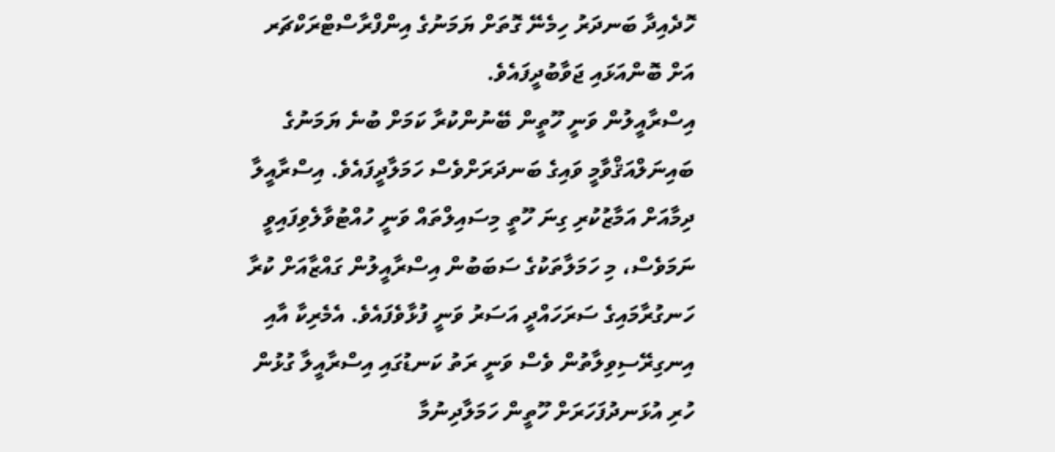ހޮދެއިދާ ބަނދަރު ހިމެނޭ ގޮތަށް ޔަމަނުގެ އިންފްރާސްޓްރަކްޗަރ އަށް ބޮންއަޅައި ޖަވާބުދީފައެވެ.
އިސްރާއީލުން ވަނީ ހޫތީން ބޭނުންކުރާ ކަމަށް ބުނެ ޔަމަނުގެ ބައިނަލްއަޤްވާމީ ވައިގެ ބަނދަރަށްވެސް ހަމަލާދީފައެވެ. އިސްރާއީލާ ދިމާއަށް އަމާޒުކުރި ގިނަ ހޫތީ މިސައިލްތައް ވަނީ ހުއްޓުވާލެވިފައިވީ ނަމަވެސް، މި ހަމަލާތަކުގެ ސަބަބުން އިސްރާއީލުން ގައްޒާއަށް ކުރާ ހަނގުރާމައިގެ ސަރަހައްދީ އަސަރު ވަނީ ފުޅާވެފައެވެ. އެމެރިކާ އާއި އިނގިރޭސިވިލާތުން ވެސް ވަނީ ރަތު ކަނޑުގައި އިސްރާއީލާ ގުޅުން ހުރި އުޅަނދުފަހަރަށް ހޫތީން ހަމަލާދިނުމާ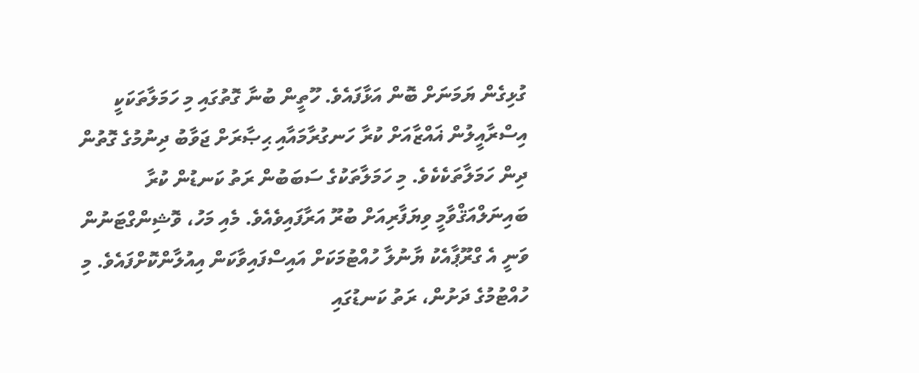ގުޅިގެން ޔަމަނަށް ބޮން އަޅާފައެވެ. ހޫތީން ބުނާ ގޮތުގައި މި ހަމަލާތަކަކީ އިސްރާއީލުން ޣައްޒާއަށް ކުރާ ހަނގުރާމައާއި ޙިޞާރަށް ޖަވާބު ދިނުމުގެ ގޮތުން ދިން ހަމަލާތަކެކެވެ. މި ހަމަލާތަކުގެ ސަބަބުން ރަތު ކަނޑުން ކުރާ ބައިނަލްއަޤްވާމީ ވިޔަފާރިއަށް ބުރޫ އަރާފައިވެއެވެ. މެއި މަހު، ވޮޝިންގްޓަނުން ވަނީ އެ ގްރޫޕާއެކު ޔާނުލާ ހުއްޓުމަކަށް އައިސްފައިވާކަން އިއުލާންކޮށްފައެވެ. މި ހުއްޓުމުގެ ދަށުން، ރަތު ކަނޑުގައި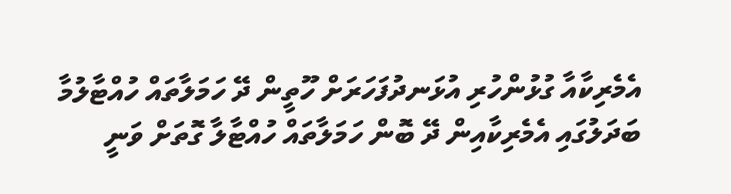އެމެރިކާއާ ގުޅުންހުރި އުޅަނދުފަހަރަށް ހޫތީން ދޭ ހަމަލާތައް ހުއްޓާލުމާ ބަދަލުގައި އެމެރިކާއިން ދޭ ބޮން ހަމަލާތައް ހުއްޓާލާ ގޮތަށް ވަނީ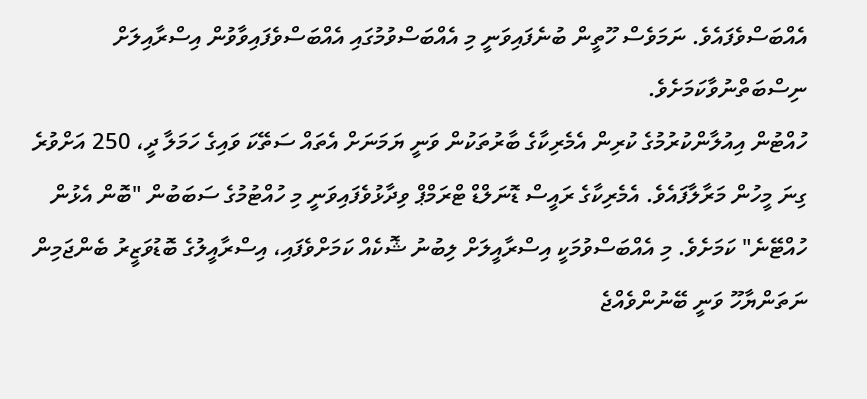އެއްބަސްވެފައެވެ. ނަމަވެސް ހޫތީން ބުނެފައިވަނީ މި އެއްބަސްވުމުގައި އެއްބަސްވެފައިވާވުން އިސްރާއިލަށް ނިސްބަތްނުވާކަމަށެވެ.
ހުއްޓުން އިއުލާންކުރުމުގެ ކުރިން އެމެރިކާގެ ބާރުތަކުން ވަނީ ޔަމަނަށް އެތައް ސަތޭކަ ވައިގެ ހަމަލާ ދީ، 250 އަށްވުރެ ގިނަ މީހުން މަރާލާފައެވެ. އެމެރިކާގެ ރައީސް ޑޮނަލްޑް ޓްރަމްޕް ވިދާޅުވެފައިވަނީ މި ހުއްޓުމުގެ ސަބަބުން "ބޮން އެޅުން ހުއްޓޭނެ" ކަމަށެވެ. މި އެއްބަސްވުމަކީ އިސްރާއީލަށް ލިބުނު ޝޮކެއް ކަމަށްވެފައި، އިސްރާއީލުގެ ބޮޑުވަޒީރު ބެންޖަމިން ނަތަންޔާހޫ ވަނީ ބޭނުންވެއްޖެ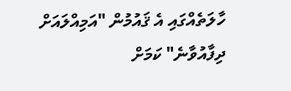ހާލަތެއްގައި އެ ޤައުމުން "އަމިއްލައަށް ދިފާއުވާނެ" ކަމަށް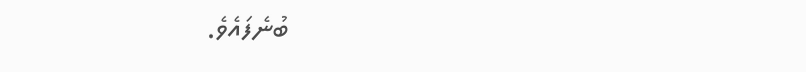ބުނެފައެވެ.